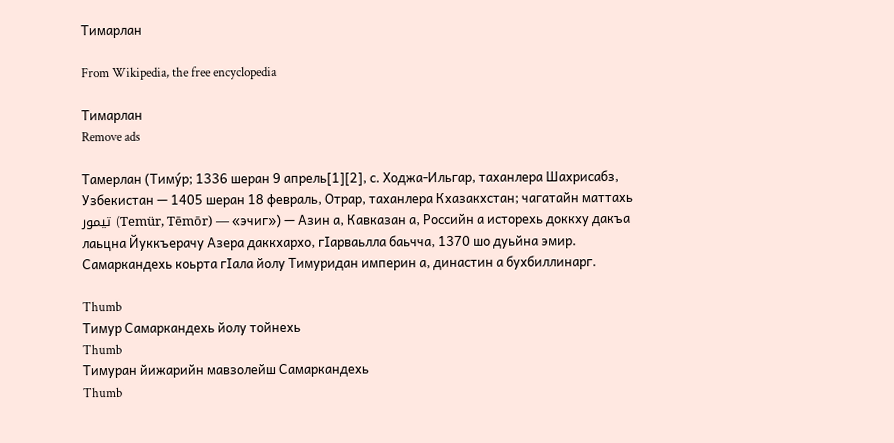Тимарлан

From Wikipedia, the free encyclopedia

Тимарлан
Remove ads

Тамерлан (Тиму́р; 1336 шеран 9 апрель[1][2], с. Ходжа-Ильгар, таханлера Шахрисабз, Узбекистан — 1405 шеран 18 февраль, Отрар, таханлера Кхазакхстан; чагатайн маттахь تیمور (Temür, Tēmōr) — «эчиг») — Азин а, Кавказан а, Российн а исторехь доккху дакъа лаьцна Йуккъерачу Азера даккхархо, гӀарваьлла баьчча, 1370 шо дуьйна эмир. Самаркандехь коьрта гӀала йолу Тимуридан империн а, династин а бухбиллинарг.

Thumb
Тимур Самаркандехь йолу тойнехь
Thumb
Тимуран йижарийн мавзолейш Самаркандехь
Thumb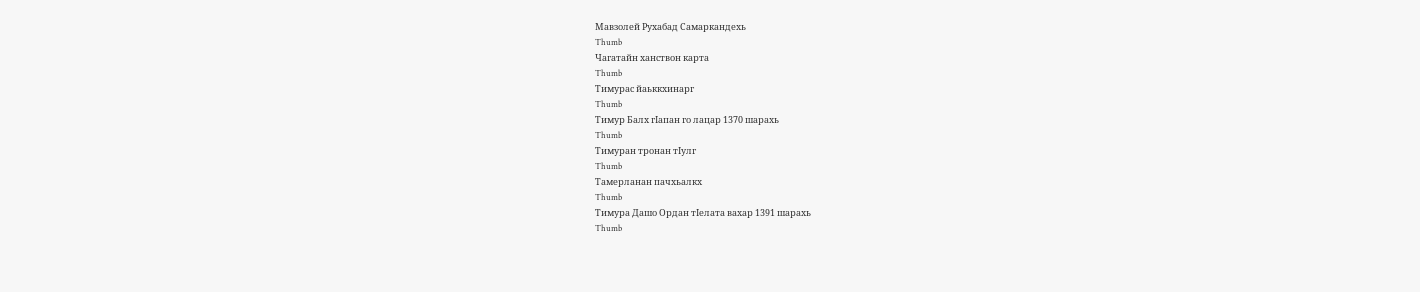Мавзолей Рухабад Самаркандехь
Thumb
Чагатайн ханствон карта
Thumb
Тимурас йаьккхинарг
Thumb
Тимур Балх гӀапан го лацар 1370 шарахь
Thumb
Тимуран тронан тӀулг
Thumb
Тамерланан пачхьалкх
Thumb
Тимура Дашо Ордан тӀелата вахар 1391 шарахь
Thumb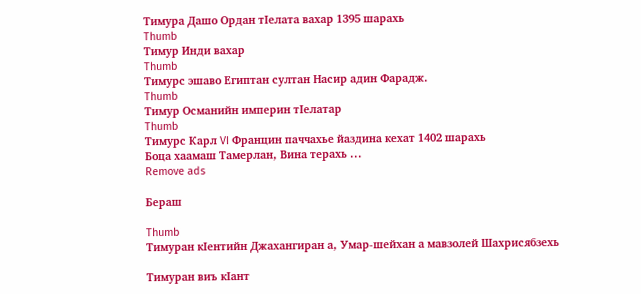Тимура Дашо Ордан тӀелата вахар 1395 шарахь
Thumb
Тимур Инди вахар
Thumb
Тимурс эшаво Египтан султан Насир адин Фарадж.
Thumb
Тимур Османийн империн тӀелатар
Thumb
Тимурс Карл VI Францин паччахье йаздина кехат 1402 шарахь
Боца хаамаш Тамерлан, Вина терахь ...
Remove ads

Бераш

Thumb
Тимуран кӀентийн Джахангиран а, Умар-шейхан а мавзолей Шахрисябзехь

Тимуран виъ кӀант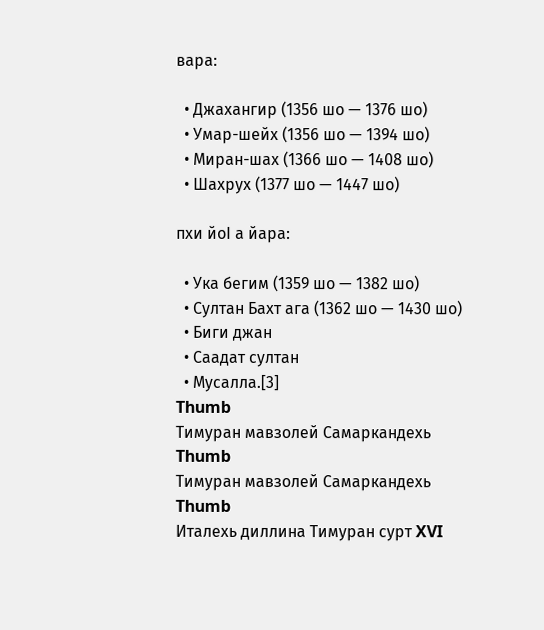вара:

  • Джахангир (1356 шо — 1376 шо)
  • Умар-шейх (1356 шо — 1394 шо)
  • Миран-шах (1366 шо — 1408 шо)
  • Шахрух (1377 шо — 1447 шо)

пхи йоӀ а йара:

  • Ука бегим (1359 шо — 1382 шо)
  • Султан Бахт ага (1362 шо — 1430 шо)
  • Биги джан
  • Саадат султан
  • Мусалла.[3]
Thumb
Тимуран мавзолей Самаркандехь
Thumb
Тимуран мавзолей Самаркандехь
Thumb
Италехь диллина Тимуран сурт XVI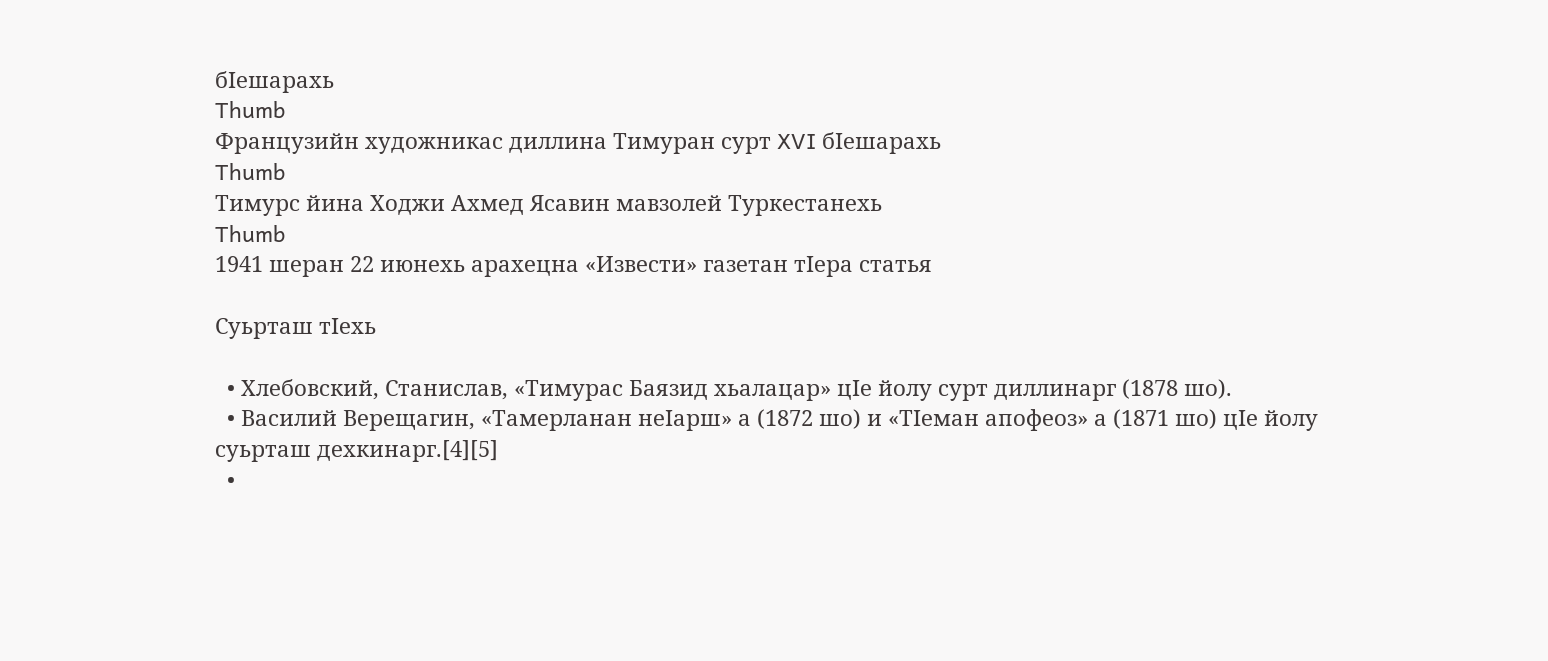бӀешарахь
Thumb
Французийн художникас диллина Тимуран сурт XVI бӀешарахь
Thumb
Тимурс йина Ходжи Ахмед Ясавин мавзолей Туркестанехь
Thumb
1941 шеран 22 июнехь арахецна «Извести» газетан тӀера статья

Суьрташ тӀехь

  • Хлебовский, Станислав, «Тимурас Баязид хьалацар» цӀе йолу сурт диллинарг (1878 шо).
  • Василий Верещагин, «Тамерланан неӀарш» а (1872 шо) и «ТӀеман апофеоз» а (1871 шо) цӀе йолу суьрташ дехкинарг.[4][5]
  •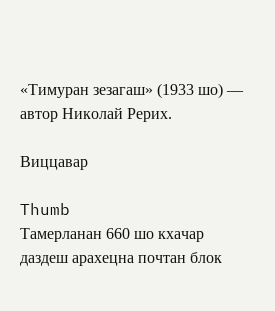«Тимуран зезагаш» (1933 шо) — автор Николай Рерих.

Виццавар

Thumb
Тамерланан 660 шо кхачар даздеш арахецна почтан блок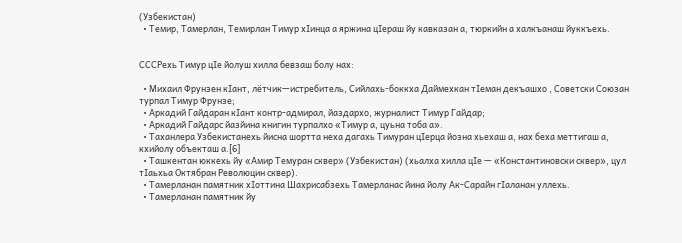(Узбекистан)
  • Темир, Тамерлан, Темирлан Тимур хӀинца а яржина цӀераш йу кавказан а, тюркийн а халкъанаш йуккъехь.


СССРехь Тимур цӀе йолуш хилла бевзаш болу нах:

  • Михаил Фрунзен кӀант, лётчик—истребитель, Сийлахь-боккха Даймехкан тӀеман декъашхо , Советски Союзан турпал Тимур Фрунзе;
  • Аркадий Гайдаран кӀант контр-адмирал, йаздархо, журналист Тимур Гайдар;
  • Аркадий Гайдарс йазйина книгин турпалхо «Тимур а, цуьна тоба а».
  • Таханлера Узбекистанехь йисна шортта неха дагахь Тимуран цӀерца йозна хьехаш а, нах беха меттигаш а, кхийолу объекташ а.[6]
  • Ташкентан юккехь йу «Амир Темуран сквер» (Узбекистан) (хьалха хилла цӀе — «Константиновски сквер», цул тӀаьхьа Октябран Революцин сквер).
  • Тамерланан памятник хӀоттина Шахрисабзехь Тамерланас йина йолу Ак-Сарайн гӀаланан уллехь.
  • Тамерланан памятник йу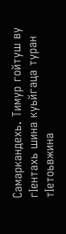Самаркандехь. Тимур гойтуш ву гӀентахь шина куьйгаца туран тӀетоьвжина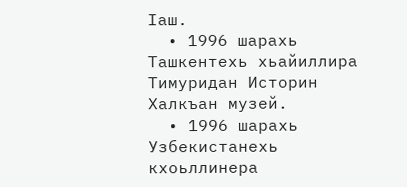Ӏаш.
  • 1996 шарахь Ташкентехь хьайиллира Тимуридан Историн Халкъан музей.
  • 1996 шарахь Узбекистанехь кхоьллинера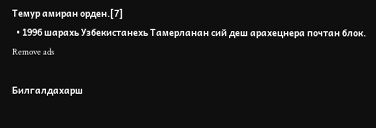Темур амиран орден.[7]
  • 1996 шарахь Узбекистанехь Тамерланан сий деш арахецнера почтан блок.
Remove ads

Билгалдахарш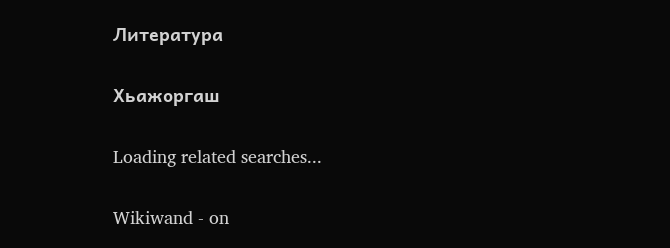Литература

Хьажоргаш

Loading related searches...

Wikiwand - on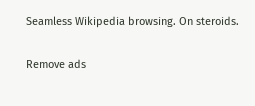Seamless Wikipedia browsing. On steroids.

Remove ads